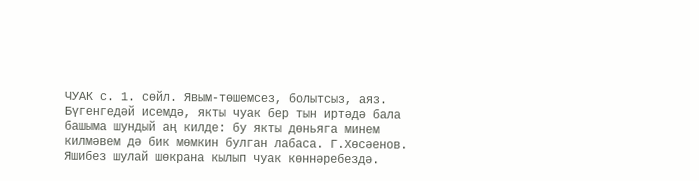ЧУАК с. 1. сөйл. Явым-төшемсез, болытсыз, аяз. Бүгенгедәй исемдә, якты чуак бер тын иртәдә бала башыма шундый аң килде: бу якты дөньяга минем килмәвем дә бик мөмкин булган лабаса. Г.Хөсәенов. Яшибез шулай шөкрана кылып чуак көннәребездә.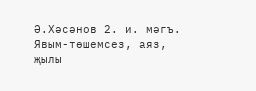Ә.Хәсәнов 2. и. мәгъ. Явым-төшемсез, аяз, җылы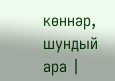көннәр, шундый ара |